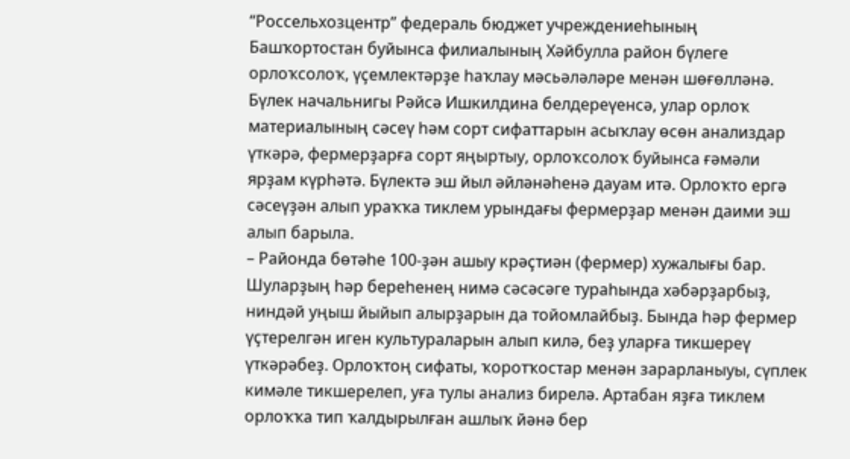“Россельхозцентр” федераль бюджет учреждениеһының Башҡортостан буйынса филиалының Хәйбулла район бүлеге орлоҡсолоҡ, үҫемлектәрҙе һаҡлау мәсьәләләре менән шөғөлләнә. Бүлек начальнигы Рәйсә Ишкилдина белдереүенсә, улар орлоҡ материалының сәсеү һәм сорт сифаттарын асыҡлау өсөн анализдар үткәрә, фермерҙарға сорт яңыртыу, орлоҡсолоҡ буйынса ғәмәли ярҙам күрһәтә. Бүлектә эш йыл әйләнәһенә дауам итә. Орлоҡто ергә сәсеүҙән алып ураҡҡа тиклем урындағы фермерҙар менән даими эш алып барыла.
– Районда бөтәһе 100-ҙән ашыу крәҫтиән (фермер) хужалығы бар. Шуларҙың һәр береһенең нимә сәсәсәге тураһында хәбәрҙарбыҙ, ниндәй уңыш йыйып алырҙарын да тойомлайбыҙ. Бында һәр фермер үҫтерелгән иген культураларын алып килә, беҙ уларға тикшереү үткәрәбеҙ. Орлоҡтоң сифаты, ҡоротҡостар менән зарарланыуы, сүплек кимәле тикшерелеп, уға тулы анализ бирелә. Артабан яҙға тиклем орлоҡҡа тип ҡалдырылған ашлыҡ йәнә бер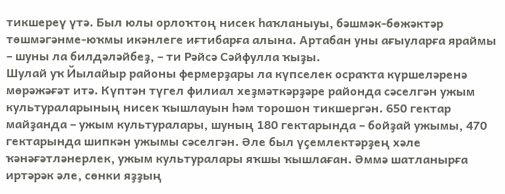тикшереү үтә. Был юлы орлоҡтоң нисек һаҡланыуы, бәшмәк-бөжәктәр төшмәгәнме-юҡмы икәнлеге иғтибарға алына. Артабан уны ағыуларға яраймы – шуны ла билдәләйбеҙ, – ти Рәйсә Сәйфулла ҡыҙы.
Шулай уҡ Йылайыр районы фермерҙары ла күпселек осраҡта күршеләренә мөрәжәғәт итә. Күптән түгел филиал хеҙмәткәрҙәре районда сәселгән ужым культураларының нисек ҡышлауын һәм торошон тикшергән. 650 гектар майҙанда – ужым культуралары, шуның 180 гектарында – бойҙай ужымы, 470 гектарында шипкән ужымы сәселгән. Әле был үҫемлектәрҙең хәле ҡәнәғәтләнерлек, ужым культуралары яҡшы ҡышлаған. Әммә шатланырға иртәрәк әле, сөнки яҙҙың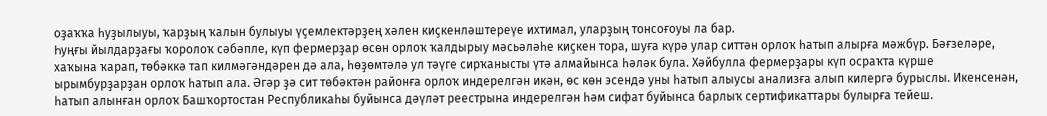оҙаҡҡа һуҙылыуы, ҡарҙың ҡалын булыуы үҫемлектәрҙең хәлен киҫкенләштереүе ихтимал, уларҙың тонсоғоуы ла бар.
Һуңғы йылдарҙағы ҡоролоҡ сәбәпле, күп фермерҙар өсөн орлоҡ ҡалдырыу мәсьәләһе киҫкен тора, шуға күрә улар ситтән орлоҡ һатып алырға мәжбүр. Бәғзеләре, хаҡына ҡарап, төбәккә тап килмәгәндәрен дә ала, һөҙөмтәлә ул тәүге сирҡанысты үтә алмайынса һәләк була. Хәйбулла фермерҙары күп осраҡта күрше ырымбурҙарҙан орлоҡ һатып ала. Әгәр ҙә сит төбәктән районға орлоҡ индерелгән икән, өс көн эсендә уны һатып алыусы анализға алып килергә бурыслы. Икенсенән, һатып алынған орлоҡ Башҡортостан Республикаһы буйынса дәүләт реестрына индерелгән һәм сифат буйынса барлыҡ сертификаттары булырға тейеш.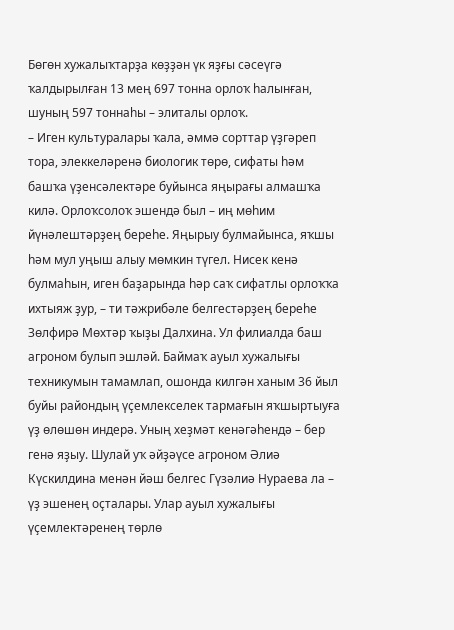Бөгөн хужалыҡтарҙа көҙҙән үк яҙғы сәсеүгә ҡалдырылған 13 мең 697 тонна орлоҡ һалынған, шуның 597 тоннаһы – элиталы орлоҡ.
– Иген культуралары ҡала, әммә сорттар үҙгәреп тора, элеккеләренә биологик төрө, сифаты һәм башҡа үҙенсәлектәре буйынса яңырағы алмашҡа килә. Орлоҡсолоҡ эшендә был – иң мөһим йүнәлештәрҙең береһе. Яңырыу булмайынса, яҡшы һәм мул уңыш алыу мөмкин түгел. Нисек кенә булмаһын, иген баҙарында һәр саҡ сифатлы орлоҡҡа ихтыяж ҙур, – ти тәжрибәле белгестәрҙең береһе Зөлфирә Мөхтәр ҡыҙы Далхина. Ул филиалда баш агроном булып эшләй. Баймаҡ ауыл хужалығы техникумын тамамлап, ошонда килгән ханым 36 йыл буйы райондың үҫемлекселек тармағын яҡшыртыуға үҙ өлөшөн индерә. Уның хеҙмәт кенәгәһендә – бер генә яҙыу. Шулай уҡ әйҙәүсе агроном Әлиә Күскилдина менән йәш белгес Гүзәлиә Нураева ла – үҙ эшенең оҫталары. Улар ауыл хужалығы үҫемлектәренең төрлө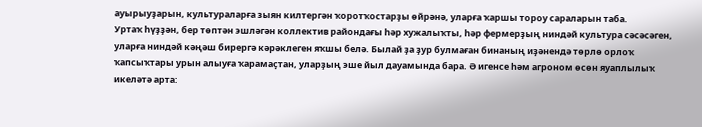ауырыуҙарын, культураларға зыян килтергән ҡоротҡостарҙы өйрәнә, уларға ҡаршы тороу сараларын таба.
Уртаҡ һүҙҙән, бер төптән эшләгән коллектив райондағы һәр хужалыҡты, һәр фермерҙың ниндәй культура сәсәсәген, уларға ниндәй кәңәш бирергә кәрәклеген яҡшы белә. Былай ҙа ҙур булмаған бинаның иҙәнендә төрлө орлоҡ ҡапсыҡтары урын алыуға ҡарамаҫтан, уларҙың эше йыл дауамында бара. Ә игенсе һәм агроном өсөн яуаплылыҡ икеләтә арта: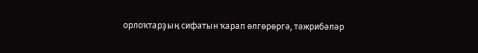орлоҡтарҙың сифатын ҡарап өлгөрөргә, тәжрибәләр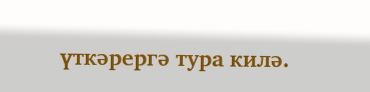үткәрергә тура килә.